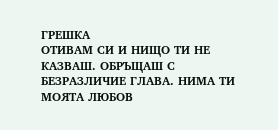ГРЕШКА
ОТИВАМ СИ И НИЩО ТИ НЕ КАЗВАШ. ОБРЪЩАШ С БЕЗРАЗЛИЧИЕ ГЛАВА. НИМА ТИ МОЯТА ЛЮБОВ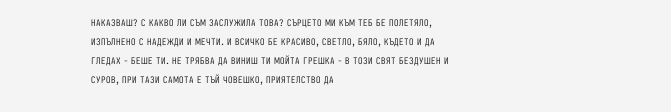НАКАЗВАШ? С КАКВО ЛИ СЪМ ЗАСЛУЖИЛА ТОВА? СЪРЦЕТО МИ КЪМ ТЕБ БЕ ПОЛЕТЯЛО, ИЗПЪЛНЕНО С НАДЕЖДИ И МЕЧТИ. И ВСИЧКО БЕ КРАСИВО, СВЕТЛО, БЯЛО, КЪДЕТО И ДА ГЛЕДАХ - БЕШЕ ТИ. НЕ ТРЯБВА ДА ВИНИШ ТИ МОЙТА ГРЕШКА - В ТОЗИ СВЯТ БЕЗДУШЕН И СУРОВ, ПРИ ТАЗИ САМОТА Е ТЪЙ ЧОВЕШКО, ПРИЯТЕЛСТВО ДА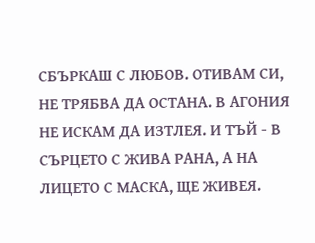СБЪРКАШ С ЛЮБОВ. ОТИВАМ СИ, НЕ ТРЯБВА ДА ОСТАНА. В АГОНИЯ НЕ ИСКАМ ДА ИЗТЛЕЯ. И ТЪЙ - В СЪРЦЕТО С ЖИВА РАНА, А НА ЛИЦЕТО С МАСКА, ЩЕ ЖИВЕЯ.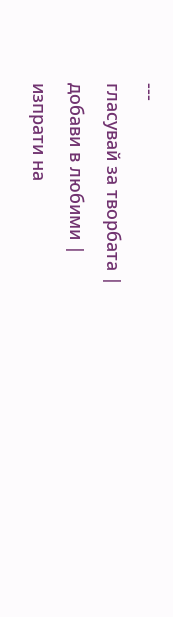---
гласувай за творбата |
добави в любими |
изпрати на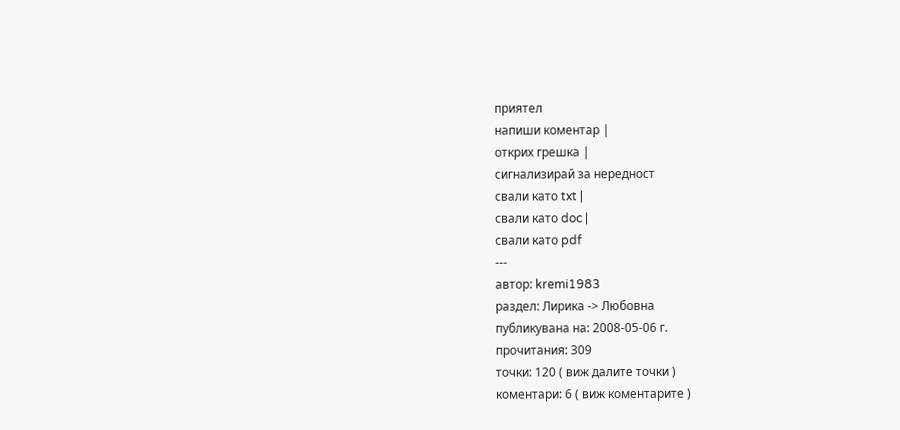приятел
напиши коментар |
открих грешка |
сигнализирай за нередност
свали като txt |
свали като doc |
свали като pdf
---
автор: kremi1983
раздел: Лирика -> Любовна
публикувана на: 2008-05-06 г.
прочитания: 309
точки: 120 ( виж далите точки )
коментари: 6 ( виж коментарите )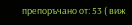препоръчано от: 53 ( виж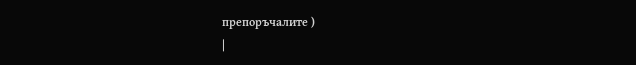препоръчалите )
|